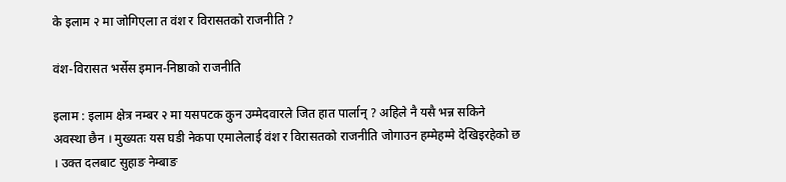के इलाम २ मा जोगिएला त वंश र विरासतको राजनीति ?

वंश-विरासत भर्सेस इमान-निष्ठाको राजनीति

इलाम : इलाम क्षेत्र नम्बर २ मा यसपटक कुन उम्मेदवारले जित हात पार्लान् ? अहिले नै यसै भन्न सकिने अवस्था छैन । मुख्यतः यस घडी नेकपा एमालेलाई वंश र विरासतको राजनीति जोगाउन हम्मेहम्मे देखिइरहेको छ । उक्त दलबाट सुहाङ नेम्बाङ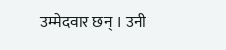उम्मेदवार छन् । उनी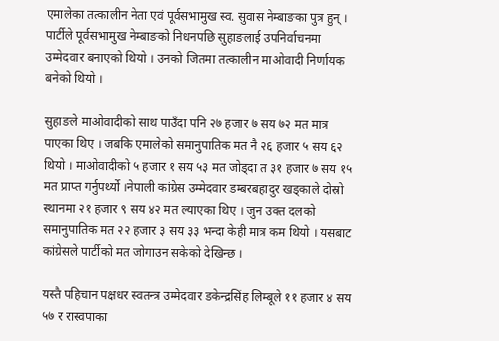एमालेका तत्कालीन नेता एवं पूर्वसभामुख स्व. सुवास नेम्बाङका पुत्र हुन् । पार्टीले पूर्वसभामुख नेम्बाङको निधनपछि सुहाङलाई उपनिर्वाचनमा उम्मेदवार बनाएको थियो । उनको जितमा तत्कालीन माओवादी निर्णायक बनेको थियो ।

सुहाङले माओवादीको साथ पाउँदा पनि २७ हजार ७ सय ७२ मत मात्र पाएका थिए । जबकि एमालेको समानुपातिक मत नै २६ हजार ५ सय ६२ थियो । माओवादीको ५ हजार १ सय ५३ मत जोड्दा त ३१ हजार ७ सय १५ मत प्राप्त गर्नुपर्थ्यो ।नेपाली कांग्रेस उम्मेदवार डम्बरबहादुर खड्काले दोस्रो स्थानमा २१ हजार ९ सय ४२ मत ल्याएका थिए । जुन उक्त दलको समानुपातिक मत २२ हजार ३ सय ३३ भन्दा केही मात्र कम थियो । यसबाट कांग्रेसले पार्टीको मत जोगाउन सकेको देखिन्छ ।

यस्तै पहिचान पक्षधर स्वतन्त्र उम्मेदवार डकेन्द्रसिंह लिम्बूले ११ हजार ४ सय ५७ र रास्वपाका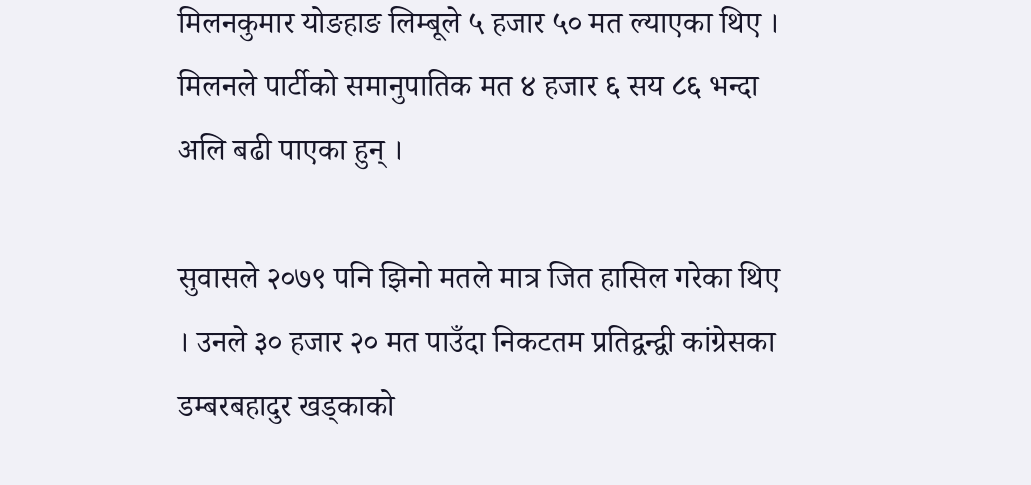मिलनकुमार योङहाङ लिम्बूले ५ हजार ५० मत ल्याएका थिए । मिलनले पार्टीको समानुपातिक मत ४ हजार ६ सय ८६ भन्दा अलि बढी पाएका हुन् ।

सुवासले २०७९ पनि झिनो मतले मात्र जित हासिल गरेका थिए । उनले ३० हजार २० मत पाउँदा निकटतम प्रतिद्वन्द्वी कांग्रेसका डम्बरबहादुर खड्काको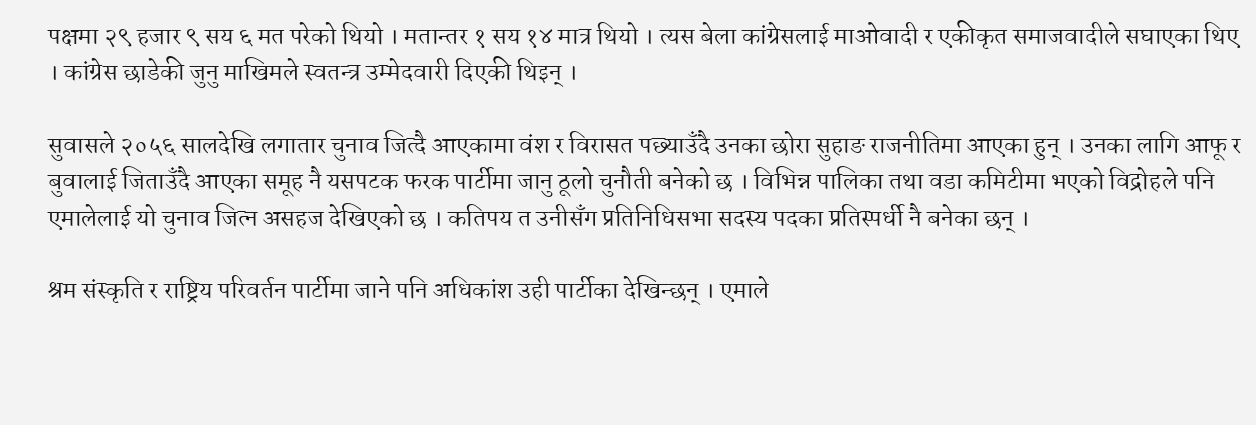पक्षमा २९ हजार ९ सय ६ मत परेको थियो । मतान्तर १ सय १४ मात्र थियो । त्यस बेला कांग्रेसलाई माओवादी र एकीकृत समाजवादीले सघाएका थिए । कांग्रेस छाडेकी जुनु माखिमले स्वतन्त्र उम्मेदवारी दिएकी थिइन् ।

सुवासले २०५६ सालदेखि लगातार चुनाव जित्दै आएकामा वंश र विरासत पछ्याउँदै उनका छोरा सुहाङ राजनीतिमा आएका हुन् । उनका लागि आफू र बुवालाई जिताउँदै आएका समूह नै यसपटक फरक पार्टीमा जानु ठूलो चुनौती बनेको छ । विभिन्न पालिका तथा वडा कमिटीमा भएको विद्रोहले पनि एमालेलाई यो चुनाव जित्न असहज देखिएको छ । कतिपय त उनीसँग प्रतिनिधिसभा सदस्य पदका प्रतिस्पर्धी नै बनेका छन् ।

श्रम संस्कृति र राष्ट्रिय परिवर्तन पार्टीमा जाने पनि अधिकांश उही पार्टीका देखिन्छन् । एमाले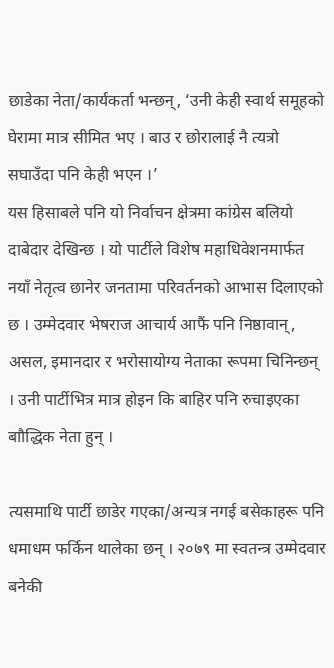छाडेका नेता/कार्यकर्ता भन्छन्, ‘उनी केही स्वार्थ समूहको घेरामा मात्र सीमित भए । बाउ र छोरालाई नै त्यत्रो सघाउँदा पनि केही भएन ।’
यस हिसाबले पनि यो निर्वाचन क्षेत्रमा कांग्रेस बलियो दाबेदार देखिन्छ । यो पार्टीले विशेष महाधिवेशनमार्फत नयाँ नेतृत्व छानेर जनतामा परिवर्तनको आभास दिलाएको छ । उम्मेदवार भेषराज आचार्य आफैं पनि निष्ठावान्, असल, इमानदार र भरोसायोग्य नेताका रूपमा चिनिन्छन् । उनी पार्टीभित्र मात्र होइन कि बाहिर पनि रुचाइएका बाौद्धिक नेता हुन् ।

त्यसमाथि पार्टी छाडेर गएका/अन्यत्र नगई बसेकाहरू पनि धमाधम फर्किन थालेका छन् । २०७९ मा स्वतन्त्र उम्मेदवार बनेकी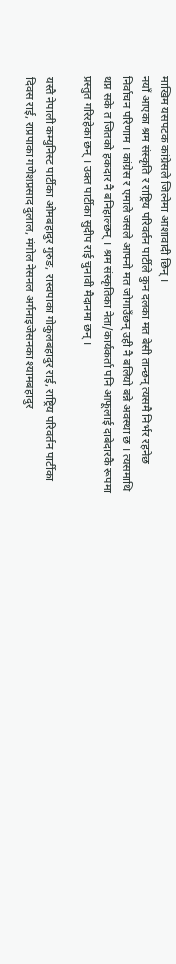माखिम यसपटक कांग्रेसले जित्नेमा आशावादी छिन् ।
नयाँ आएका श्रम संस्कृति र राष्ट्रिय परिवर्तन पार्टीले कुन दलका मत बेसी तान्छन् त्यसमै निर्भर रहनेछ निर्वाचन परिणाम । कांग्रेस र एमाले जसले आफ्नो मत जोगाउँछन् उही नै बलियो बन्ने अवस्था छ । त्यसमाथि थप्न सके त जितको हकदार नै बनिहाल्छन् । श्रम संस्कृतिका नेता/कार्यकर्ता पनि आफूलाई दाबेदारकै रूपमा प्रस्तुत गरिरहेका छन् । उक्त पार्टीका सुदीप राई चुनावी मैदानमा छन् ।

यस्तै नेपाली कम्युनिस्ट पार्टीका ओमबहादुर गुरुङ, रास्वपाका गोकुलबहादुर राई, राष्ट्रिय परिवर्तन पार्टीका दिवस राई, राप्रपाका गणेशप्रसाद दुलाल, मंगोल नेसनल अर्गनाइजेसनका श्यामबहादुर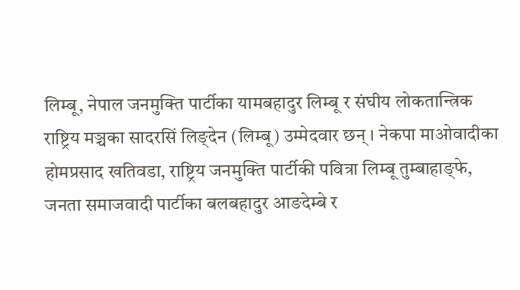लिम्बू, नेपाल जनमुक्ति पार्टीका यामबहादुर लिम्बू र संघीय लोकतान्त्रिक राष्ट्रिय मञ्चका सादरसिं लिङ्देन (लिम्बू) उम्मेदवार छन् । नेकपा माओवादीका होमप्रसाद खतिवडा, राष्ट्रिय जनमुक्ति पार्टीकी पवित्रा लिम्बू तुम्बाहाङ्फे, जनता समाजवादी पार्टीका बलबहादुर आङदेम्बे र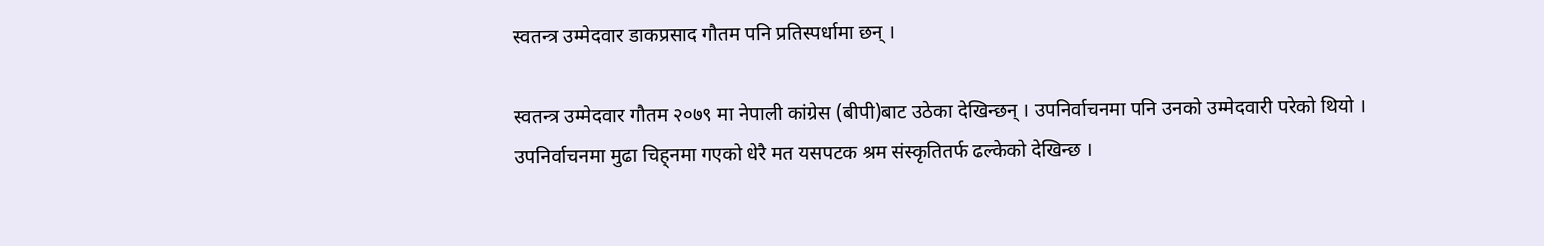स्वतन्त्र उम्मेदवार डाकप्रसाद गौतम पनि प्रतिस्पर्धामा छन् ।

स्वतन्त्र उम्मेदवार गौतम २०७९ मा नेपाली कांग्रेस (बीपी)बाट उठेका देखिन्छन् । उपनिर्वाचनमा पनि उनको उम्मेदवारी परेको थियो । उपनिर्वाचनमा मुढा चिह्‌नमा गएको धेरै मत यसपटक श्रम संस्कृतितर्फ ढल्केको देखिन्छ ।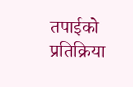तपाईको प्रतिक्रिया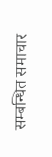सम्बन्धित समाचार